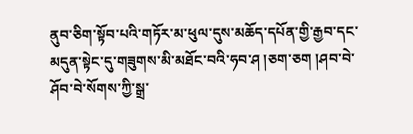ནུབ་ཅིག་སྟོབ་པའི་གཏོར་མ་ཕུལ་དུས་མཆོད་དཔོན་གྱི་རྒྱབ་དང་མདུན་སྟེང་དུ་གཟུགས་མི་མཐོང་བའི་ཧབ་ཤ །ཅག་ཅག །ཤབ་བེ་ཤོབ་བེ་སོགས་ཀྱི་སྒྲ་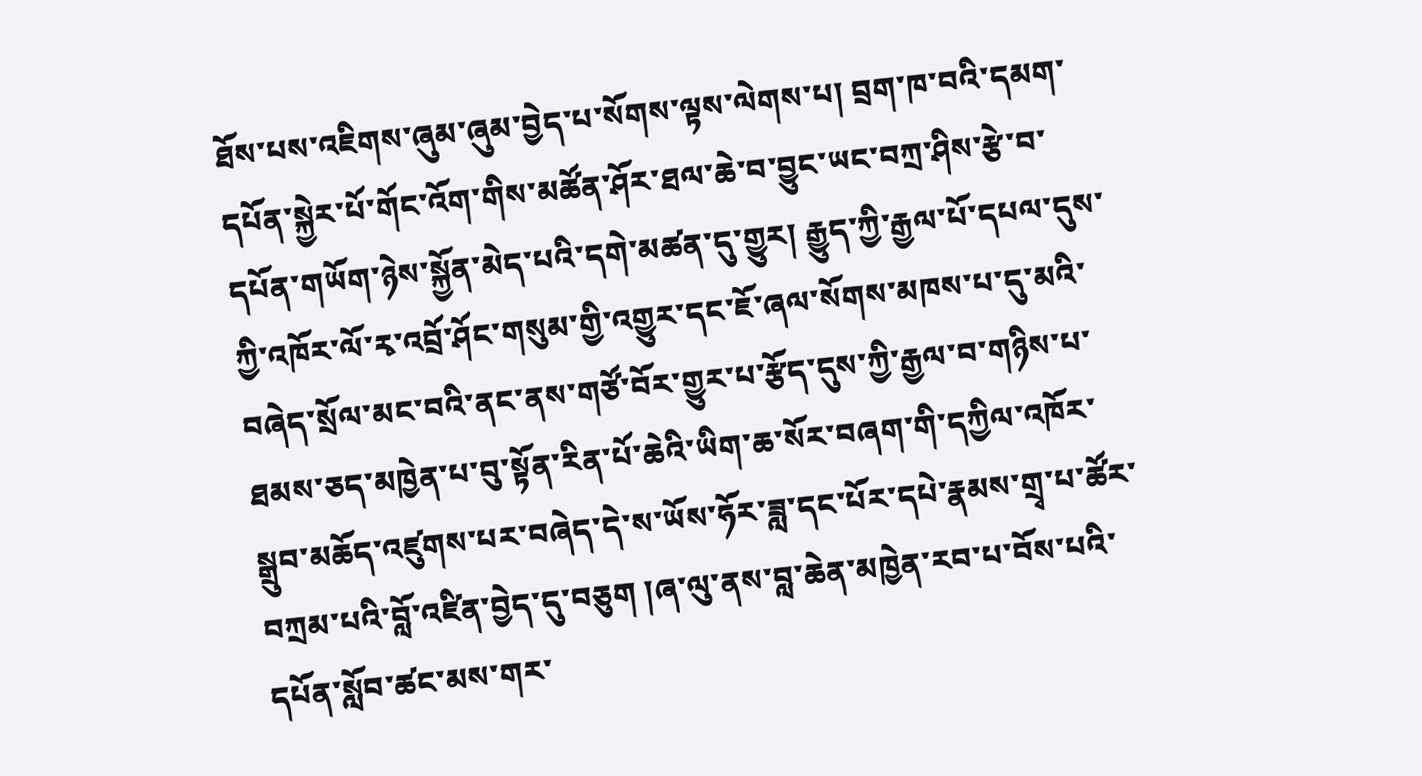ཐོས་པས་འཇིགས་ཞུམ་ཞུམ་བྱེད་པ་སོགས་ལྟས་ལེགས་པ། བྲག་ཁ་བའི་དམག་དཔོན་སྐྱེར་པོ་གོང་འོག་གིས་མཚོན་ཤོར་ཐལ་ཆེ་བ་བྱུང་ཡང་བཀྲ་ཤིས་རྩེ་བ་དཔོན་གཡོག་ཉེས་སྐྱོན་མེད་པའི་དགེ་མཚན་དུ་གྱུར། རྒྱུད་ཀྱི་རྒྱལ་པོ་དཔལ་དུས་ཀྱི་འཁོར་ལོ་རྭ་འབྲོ་ཤོང་གསུམ་གྱི་འགྱུར་དང་ཇོ་ཞལ་སོགས་མཁས་པ་དུ་མའི་བཞེད་སྲོལ་མང་བའི་ནང་ནས་གཙོ་བོར་གྱུར་པ་རྩོད་དུས་ཀྱི་རྒྱལ་བ་གཉིས་པ་ཐམས་ཅད་མཁྱེན་པ་བུ་སྟོན་རིན་པོ་ཆེའི་ཡིག་ཆ་སོར་བཞག་གི་དཀྱིལ་འཁོར་སྒྲུབ་མཆོད་འཛུགས་པར་བཞེད་དེ་ས་ཡོས་ཧོར་ཟླ་དང་པོར་དཔེ་རྣམས་གྲྭ་པ་ཚོར་བཀྲམ་པའི་བློ་འཛིན་བྱེད་དུ་བཅུག །ཞ་ལུ་ནས་བླ་ཆེན་མཁྱེན་རབ་པ་བོས་པའི་དཔོན་སློབ་ཚང་མས་གར་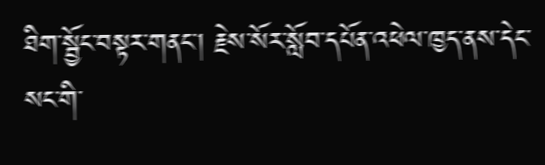ཐིག་སྦྱོང་བསྟར་གནང་། རྗེས་སོར་སློབ་དཔོན་འཕེལ་ཁྱད་ནས་དེང་སང་གི་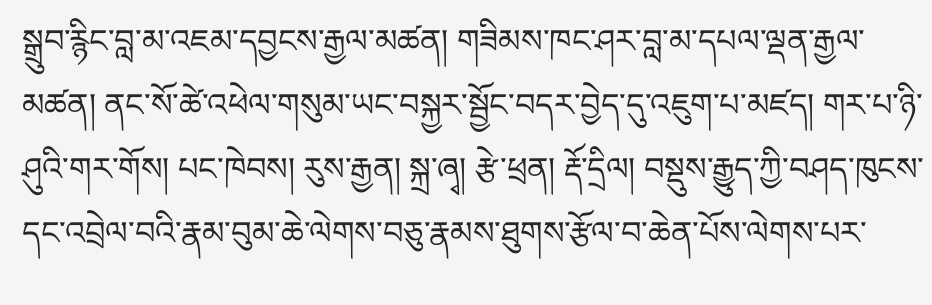སྒྲུབ་རྙིང་བླ་མ་འཇམ་དབྱངས་རྒྱལ་མཚན། གཟིམས་ཁང་ཤར་བླ་མ་དཔལ་ལྡན་རྒྱལ་མཚན། ནང་སོ་ཚེ་འཕེལ་གསུམ་ཡང་བསྐྱར་སྦྱོང་བདར་བྱེད་དུ་འཇུག་པ་མཛད། གར་པ་ཉི་ཤུའི་གར་གོས། པང་ཁེབས། རུས་རྒྱན། སྐྲ་ཞྭ། རྩེ་ཕྲན། རྡོ་དྲིལ། བསྡུས་རྒྱུད་ཀྱི་བཤད་ཁུངས་དང་འབྲེལ་བའི་རྣམ་བུམ་ཆེ་ལེགས་བཅུ་རྣམས་ཐུགས་རྩོལ་བ་ཆེན་པོས་ལེགས་པར་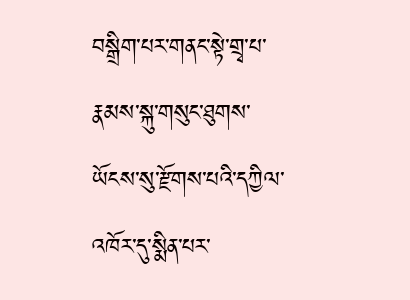བསྒྲིག་པར་གནང་སྟེ་གྲྭ་པ་རྣམས་སྐུ་གསུང་ཐུགས་ཡོངས་སུ་རྫོགས་པའི་དཀྱིལ་འཁོར་དུ་སྨིན་པར་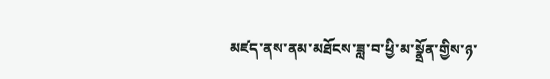མཛད་ནས་ནམ་མཐོངས་ཟླ་བ་ཕྱི་མ་སྣྲོན་གྱིས་ཉ་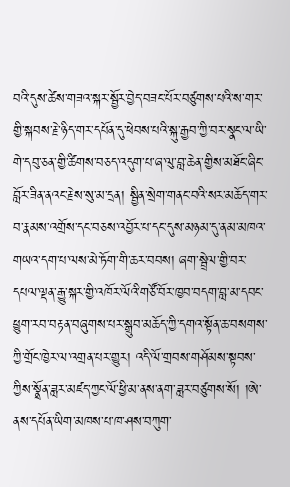བའི་དུས་ཚེས་གཟའ་སྐར་སྦྱོར་བྱེད་བཟང་པོར་བཙུགས་པའི་ས་གར་གྱི་སྐབས་རྗེ་ཉིད་གར་དཔོན་དུ་ཕེབས་པའི་སྐུ་རྒྱབ་ཀྱི་བར་སྣང་ལ་ཡི་གེ་དབུ་ཅན་གྱི་ཚིགས་བཅད་འདུག་པ་ཞ་ལུ་བླ་ཆེན་གྱིས་མཐོང་ཞིང་བློར་ཟིན་ནའང་རྗེས་སུ་མ་དྲན། སྦྱིན་སྲེག་གནང་བའི་སར་མཆོད་གར་བ་རྣམས་འགྲོས་དང་བཅས་འབྱོར་པ་དང་དུས་མཉམ་དུ་ནམ་མཁའ་གཡའ་དག་པ་ལས་མེ་ཏོག་གི་ཆར་བབས། ཞག་སྦྲེལ་གྱི་བར་དཔལ་ལྡན་རྒྱུ་སྐར་གྱི་འཁོར་ལོའི་གཙོ་བོར་ཁྱབ་བདག་བླ་མ་དབང་ཕྱུག་རབ་བརྟན་བཞུགས་པར་སྒྲུབ་མཆོད་ཀྱི་དགའ་སྟོན་ཆ་བསགས་ཀྱི་གྲོང་ཁྱེར་ལ་འགྲན་པར་གྱུར། འདི་ལོ་གྲབས་གཤོམས་སྟབས་ཀྱིས་སྣྲོན་ཟླར་མཛད་ཀྱང་ལོ་ཕྱི་མ་ནས་ནག་ཟླར་བཙུགས་སོ། །ཨེ་ནས་དཔོན་ཡིག་མཁས་པ་ཁ་ཤས་བཀུག་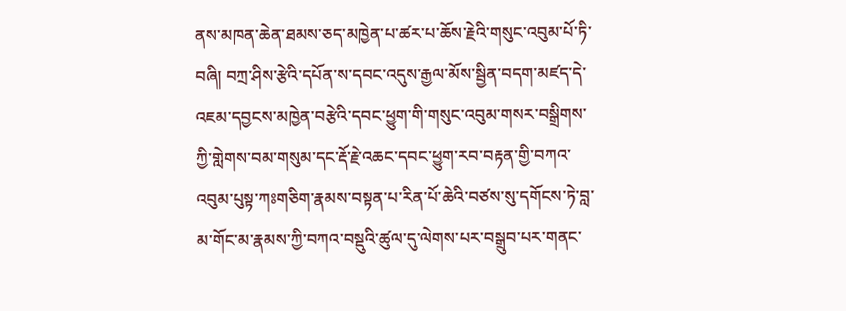ནས་མཁན་ཆེན་ཐམས་ཅད་མཁྱེན་པ་ཚར་པ་ཆོས་རྗེའི་གསུང་འབུམ་པོ་ཏི་བཞི། བཀྲ་ཤིས་རྩེའི་དཔོན་ས་དབང་འདུས་རྒྱལ་མོས་སྦྱིན་བདག་མཛད་དེ་འཇམ་དབྱངས་མཁྱེན་བརྩེའི་དབང་ཕྱུག་གི་གསུང་འབུམ་གསར་བསྒྲིགས་ཀྱི་གླེགས་བམ་གསུམ་དང་རྡོ་རྗེ་འཆང་དབང་ཕྱུག་རབ་བརྟན་གྱི་བཀའ་འབུམ་པུསྟ་ཀཿགཅིག་རྣམས་བསྟན་པ་རིན་པོ་ཆེའི་བཙས་སུ་དགོངས་ཏེ་བླ་མ་གོང་མ་རྣམས་ཀྱི་བཀའ་བསྡུའི་ཚུལ་དུ་ལེགས་པར་བསྒྲུབ་པར་གནང་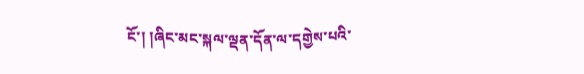ངོ་། །ཞིང་མང་སྐལ་ལྡན་དོན་ལ་དགྱེས་པའི་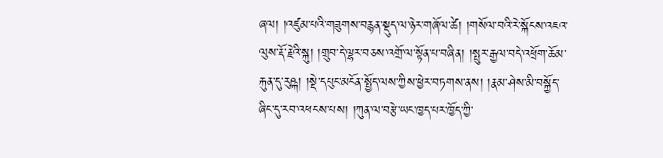ཞལ། །འཛུམ་པའི་གཟུགས་བརྙན་སྡུད་ལ་ཉེར་གཞོལ་ཚེ། །གསོལ་བའི་རེ་སྐོངས་འཇའ་ལུས་རྡོ་རྗེའི་སྐུ། །གྲུབ་དེ་ལྷར་བཅས་འགྲོ་ལ་སྟོན་པ་བཞིན། །སྤུར་རྒྱལ་བདེ་འཕྲོག་ཆོམ་རྐུན་དུ་རུཥྐ། །སྡེ་དཔུང་མངོན་སྤྱོད་ལས་ཀྱིས་ཕྱེར་བཏགས་ནས། །རྣམ་ཤེས་མི་བསྐྱོད་ཞིང་དུ་རབ་འཕངས་པས། །ཀུན་ལ་བརྩེ་ཡང་ཁྱད་པར་ཁྱོད་ཀྱི་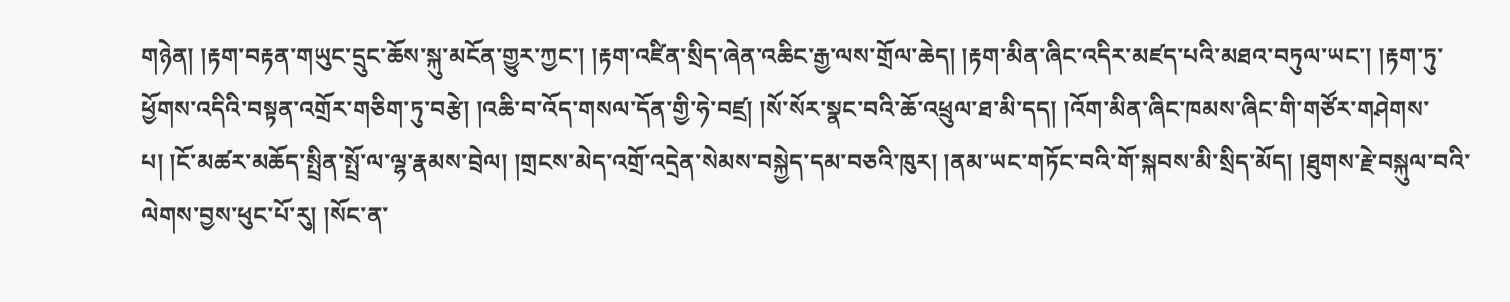གཉེན། །རྟག་བརྟན་གཡུང་དྲུང་ཆོས་སྐུ་མངོན་གྱུར་ཀྱང་། །རྟག་འཛིན་སྲིད་ཞེན་འཆིང་རྒྱ་ལས་གྲོལ་ཆེད། །རྟག་མིན་ཞིང་འདིར་མཛད་པའི་མཐའ་བཏུལ་ཡང་། །རྟག་ཏུ་ཕྱོགས་འདིའི་བསྟན་འགྲོར་གཅིག་ཏུ་བརྩེ། །འཆི་བ་འོད་གསལ་དོན་གྱི་ཧེ་བཛྲ། །སོ་སོར་སྣང་བའི་ཆོ་འཕྲུལ་ཐ་མི་དད། །འོག་མིན་ཞིང་ཁམས་ཞིང་གི་གཙོར་གཤེགས་པ། །ངོ་མཚར་མཆོད་སྤྲིན་སྤྲོ་ལ་ལྷ་རྣམས་བྲེལ། །གྲངས་མེད་འགྲོ་འདྲེན་སེམས་བསྐྱེད་དམ་བཅའི་ཁུར། །ནམ་ཡང་གཏོང་བའི་གོ་སྐབས་མི་སྲིད་མོད། །ཐུགས་རྗེ་བསྐུལ་བའི་ལེགས་བྱས་ཕུང་པོ་རུ། །སོང་ན་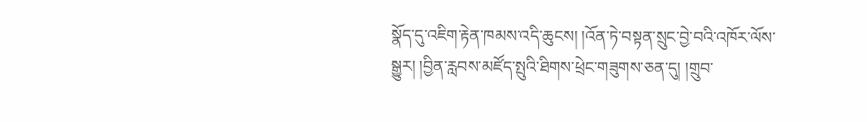སྣོད་དུ་འཇིག་རྟེན་ཁམས་འདི་ཆུངས། །འོན་ཏེ་བསྟན་སྲུང་བྱེ་བའི་འཁོར་ལོས་སྒྱུར། །བྱིན་རླབས་མཛོད་སྤུའི་ཐིགས་ཕྲེང་གཟུགས་ཅན་དུ། །གྲུབ་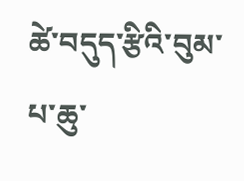ཚེ་བདུད་རྩིའི་བུམ་པ་ཆུ་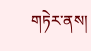གཏེར་ནས།